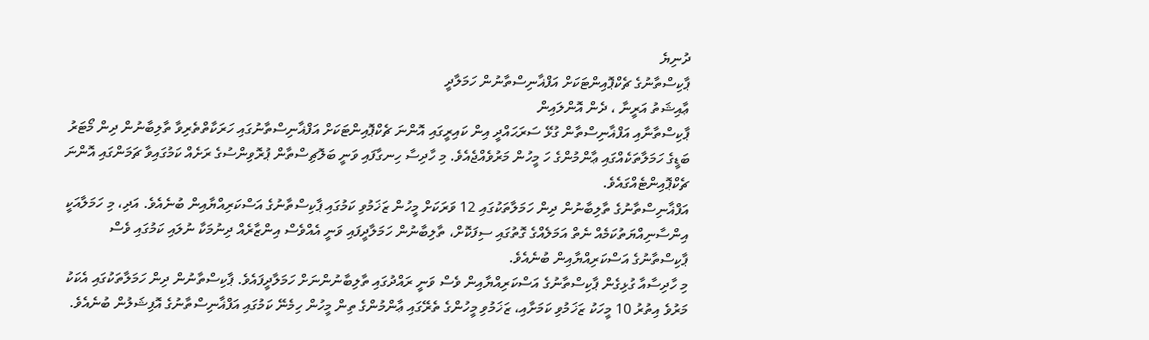ދުނިޔެ
ޕާކިސްތާނުގެ ޗެކްޕޮއިންޓަކަށް އަފްޣާނިސްތާނުން ހަމަލާދީ
ޢާއިޝަތު އަރީނާ ، ދެން އޮންލައިން
ޕާކިސްތާނާއި އަފްޣާނިސްތާން ގުޅޭ ސަރަޙައްދީ އިން ކައިރީގައި އޮންނަ ޗެކްޕޮއިންޓަކަށް އަފްޣާނިސްތާނުގައި ހަރަކާތްތެރިވާ ތާލިބާނުން ދިން މޯޓަރު ބަޑީގެ ހަމަލާތަކެއްގައި ޢާންމުންގެ ހަ މީހުން މަރުވެއްޖެއެވެ. މި ހާދިސާ ހިނގާފައި ވަނީ ބަލޮޗިސްތާން ޕުރޮވިންސުގެ ރަށެއް ކަމުގައިވާ ޗަމަންގައި އޮންނަ ޗެކްޕޮއިންޓެއްގައެވެ.
އަފްޣާނިސްތާނުގެ ތާލިބާނުން ދިން ހަމަލާތަކުގައި 12 ވަރަކަށް މީހުން ޒަޚަމުވި ކަމުގައި ޕާކިސްތާނުގެ އަސްކަރިއްޔާއިން ބުނެއެވެ. އަދި، މި ހަމަލާއަކީ އިންސާނިއްޔަތުކަމެއް ނެތް އަމަލެއްގެ ގޮތުގައި ސިފަކޮށް، ތާލިބާނުން ހަމަލާދީފައި ވަނީ އެއްވެސް އިންޒާރެއް ދިނުމަކާ ނުލައި ކަމުގައި ވެސް ޕާކިސްތާނުގެ އަސްކަރިއްޔާއިން ބުނެއެވެ.
މި ހާދިސާއާ ގުޅިގެން ޕާކިސްތާނުގެ އަސްކަރިއްޔާއިން ވެސް ވަނީ ރައްދުގައި ތާލިބާނުންނަށް ހަމަލާދީފައެވެ. ޕާކިސްތާނުން ދިން ހަމަލާތަކުގައި އެކަކު މަރުވެ އިތުރު 10 މީހަކު ޒަޚަމުވި ކަމަށާއި، ޒަޚަމުވި މީހުންގެ ތެރޭގައި ޢާންމުންގެ ތިން މީހުން ހިމެނޭ ކަމުގައި އަފްޣާނިސްތާނުގެ އޮފިޝަލުން ބުނެއެވެ.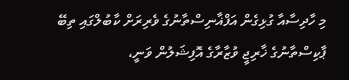މި ހާދިސާއާ ގުޅިގެން އަފްޣާނިސްތާނުގެ ވެރިރަށް ކާބުލްގައި ތިބޭ ޕާކިސްތާނުގެ ޚާރިޖީ ވުޒާރާގެ އޮފިޝަލުން ވަނީ،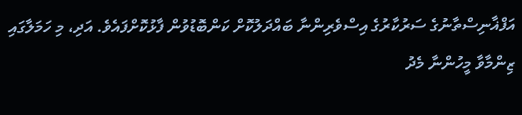އަފްޣާނިސްތާނުގެ ސަރުކާރުގެ އިސްވެރިންނާ ބައްދަލުކޮށް ކަންބޮޑުވުން ފާޅުކޮށްފައެވެ. އަދި، މި ހަމަލާގައި ޒިންމާވާ މީހުންނާ މެދު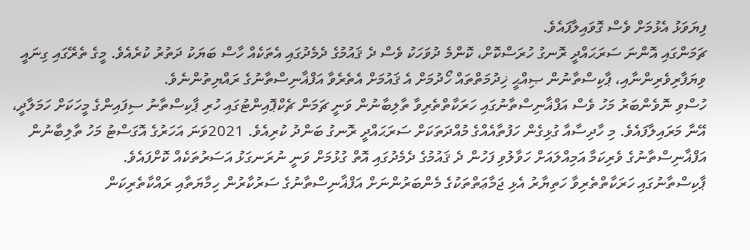ފިޔަވަޅު އެޅުމަށް ވެސް ގޮވައިލާފައެވެ.
ޗަމަންގައި އޮންނަ ސަރަޙައްދީ ރޮނގު ހުރަސްކޮށް، ކޮންމެ ދުވަހަކު ވެސް ދެ ޤައުމުގެ ދެމެދުގައި އެތަކެއް ހާސް ބަޔަކު ދަތުރު ކުރެއެވެ. މީގެ ތެރޭގައި ގިނައީ ވިޔަފާރިވެރިންނާއި، ޕާކިސްތާނުން ޞިއްޙީ ޚިދުމަތްތައް ހޯދުމަށް އެ ޤައުމަށް އެތެރެވާ އަފްޣާނިސްތާނުގެ ރައްޔިތުންނެވެ.
ހުސްވި ނޮވެންބަރު މަހު ވެސް އަފްޣާނިސްތާނުގައި ހަރަކާތްތެރިވާ ތާލިބާނުން ވަނީ ޗަމަން ޗެކްޕޮއިންޓުގައި ހުރި ޕާކިސްތާނު ސިފައިންގެ މީހަކަށް ހަމަލާދީ، އޭނާ މަރައިލާފައެވެ. މި ހާދިސާއާ ގުޅިގެން ހަފުތާއެއްގެ މުއްދަތަކަށް ސަރަޙައްދީ ރޮނގު ބަންދު ކުރިއެވެ. 2021ވަނަ އަހަރުގެ އޮގަސްޓު މަހު ތާލިބާނުން އަފްޣާނިސްތާނުގެ ވެރިކަމާ އަމިއްލައަށް ހަވާލުވި ފަހުން ދެ ޤައުމުގެ ދެމެދުގައި އޮތް ގުޅުމަށް ވަނީ ނުރަނގަޅު އަސަރުތަކެއް ކޮށްފައެވެ.
ޕާކިސްތާނުގައި ހަރަކާތްތެރިވާ ހަތިޔާރު އެޅި ޖަމާޢަތްތަކުގެ މެންބަރުންނަށް އަފްޣާނިސްތާނުގެ ސަރުކާރުން ހިމާޔަތާއި ރައްކާތެރިކަން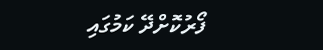ފޯރުކޮށްދޭ ކަމުގައި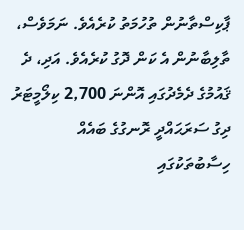ޕާކިސްތާނުން ތުހުމަތު ކުރެއެވެ. ނަމަވެސް، ތާލިބާނުން އެ ކަން ދޮގު ކުރެއެވެ. އަދި، ދެ ޤައުމުގެ ދެމެދުގައި އޮންނަ 2,700 ކިލޯމީޓަރު ދިގު ސަރަޙައްދީ ރޮނގުގެ ބައެއް ހިސާބުތަކުގައި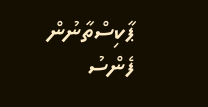ޕާކިސްތާނުން ފެންސު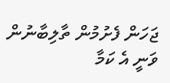ޖަހަން ފެށުމުން ތާލިބާނުން ވަނީ އެ ކަމާ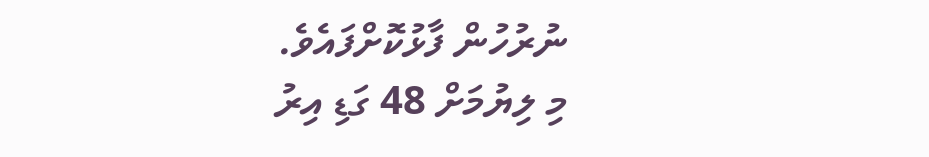ނުރުހުން ފާޅުކޮށްފައެވެ.
މި ލިޔުމަށް 48 ގަޑި އިރު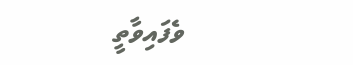ވެފައިވާތީ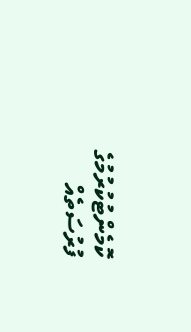ކޮމެންޓުކުރުމުގެ ފުރުސަތެއް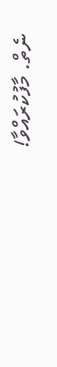ނެތް. މާފުކުރައްވާ!